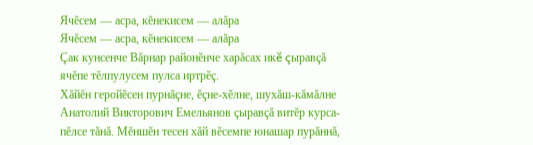Ячĕсем — асра, кĕнекисем — алăра
Ячĕсем — асра, кĕнекисем — алăра
Çак кунсенче Вăрнар районĕнче харăсах икĕ çыравçă ячĕпе тĕлпулусем пулса иртрĕç.
Хăйĕн геройĕсен пурнăçне, ĕçне-хĕлне, шухăш-кăмăлне Анатолий Викторович Емельянов çыравçă витĕр курса-пĕлсе тăнă. Мĕншĕн тесен хăй вĕсемпе юнашар пурăннă,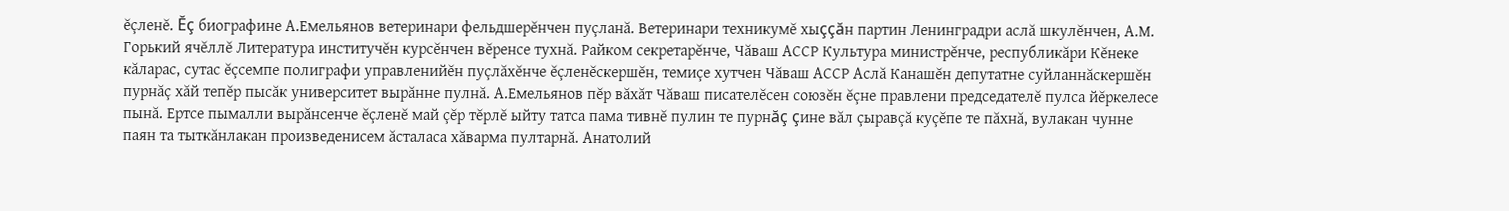ĕçленĕ. Ĕç биографине А.Емельянов ветеринари фельдшерĕнчен пуçланă. Ветеринари техникумĕ хыççăн партин Ленинградри аслă шкулĕнчен, А.М. Горький ячĕллĕ Литература институчĕн курсĕнчен вĕренсе тухнă. Райком секретарĕнче, Чăваш АССР Культура министрĕнче, республикăри Кĕнеке кăларас, сутас ĕçсемпе полиграфи управленийĕн пуçлăхĕнче ĕçленĕскершĕн, темиçе хутчен Чăваш АССР Аслă Канашĕн депутатне суйланнăскершĕн пурнăç хăй тепĕр пысăк университет вырăнне пулнă. А.Емельянов пĕр вăхăт Чăваш писателĕсен союзĕн ĕçне правлени председателĕ пулса йĕркелесе пынă. Ертсе пымалли вырăнсенче ĕçленĕ май çĕр тĕрлĕ ыйту татса пама тивнĕ пулин те пурнăç çине вăл çыравçă куçĕпе те пăхнă, вулакан чунне паян та тыткăнлакан произведенисем ăсталаса хăварма пултарнă. Анатолий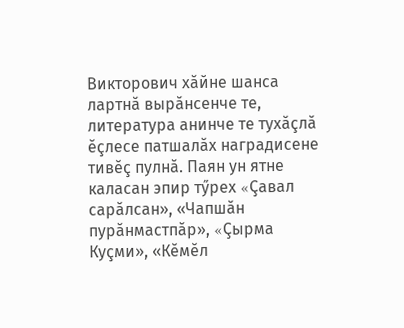Викторович хăйне шанса лартнă вырăнсенче те, литература анинче те тухăçлă ĕçлесе патшалăх наградисене тивĕç пулнă. Паян ун ятне каласан эпир тӳрех «Çавал сарăлсан», «Чапшăн пурăнмастпăр», «Çырма Куçми», «Кĕмĕл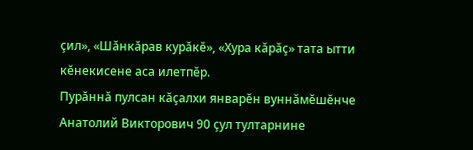çил», «Шăнкăрав курăкĕ», «Хура кăрăç» тата ытти кĕнекисене аса илетпĕр.
Пурăннă пулсан кăçалхи январĕн вуннăмĕшĕнче Анатолий Викторович 90 çул тултарнине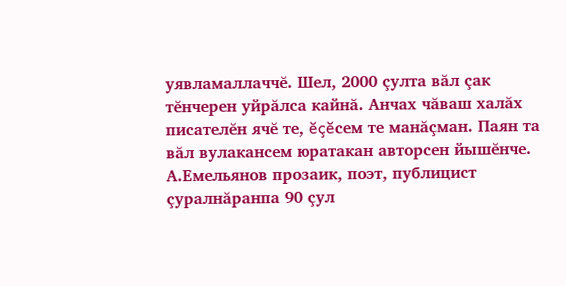уявламаллаччĕ. Шел, 2000 çулта вăл çак тĕнчерен уйрăлса кайнă. Анчах чăваш халăх писателĕн ячĕ те, ĕçĕсем те манăçман. Паян та вăл вулакансем юратакан авторсен йышĕнче.
А.Емельянов прозаик, поэт, публицист çуралнăранпа 90 çул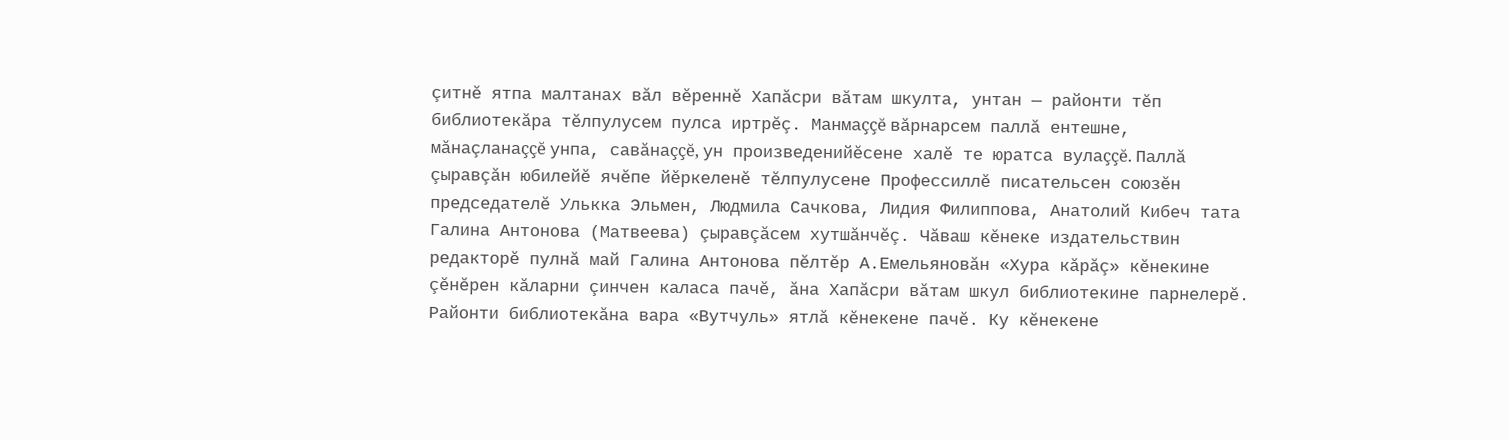çитнĕ ятпа малтанах вăл вĕреннĕ Хапăсри вăтам шкулта, унтан — районти тĕп библиотекăра тĕлпулусем пулса иртрĕç. Манмаççĕ вăрнарсем паллă ентешне, мăнаçланаççĕ унпа, савăнаççĕ, ун произведенийĕсене халĕ те юратса вулаççĕ. Паллă çыравçăн юбилейĕ ячĕпе йĕркеленĕ тĕлпулусене Профессиллĕ писательсен союзĕн председателĕ Улькка Эльмен, Людмила Сачкова, Лидия Филиппова, Анатолий Кибеч тата Галина Антонова (Матвеева) çыравçăсем хутшăнчĕç. Чăваш кĕнеке издательствин редакторĕ пулнă май Галина Антонова пĕлтĕр А.Емельяновăн «Хура кăрăç» кĕнекине çĕнĕрен кăларни çинчен каласа пачĕ, ăна Хапăсри вăтам шкул библиотекине парнелерĕ. Районти библиотекăна вара «Вутчуль» ятлă кĕнекене пачĕ. Ку кĕнекене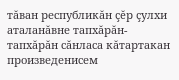тăван республикăн çĕр çулхи аталанăвне тапхăрăн-тапхăрăн сăнласа кăтартакан произведенисем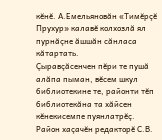кĕнĕ. А.Емельяновăн «Тимĕрçĕ Прухур» калавĕ колхозлă ял пурнăçне ăшшăн сăнласа кăтартать.
Çыравçăсенчен пĕри те пушă алăпа пыман, вĕсем шкул библиотекине те, районти тĕп библиотекăна та хăйсен кĕнекисемпе пуянлатрĕç.
Район хаçачĕн редакторĕ С.В.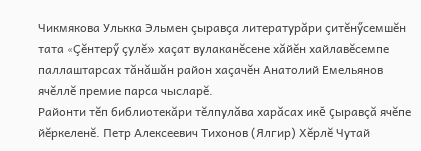Чикмякова Улькка Эльмен çыравçа литературăри çитĕнӳсемшĕн тата «Çĕнтерӳ çулĕ» хаçат вулаканĕсене хăйĕн хайлавĕсемпе паллаштарсах тăнăшăн район хаçачĕн Анатолий Емельянов ячĕллĕ премие парса чысларĕ.
Районти тĕп библиотекăри тĕлпулăва харăсах икĕ çыравçă ячĕпе йĕркеленĕ. Петр Алексеевич Тихонов (Ялгир) Хĕрлĕ Чутай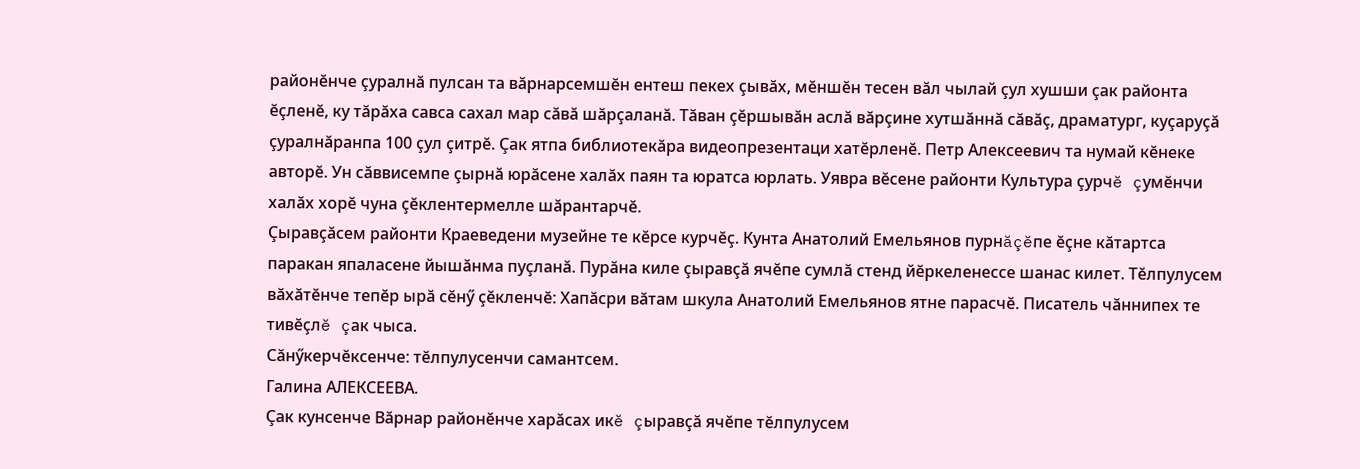районĕнче çуралнă пулсан та вăрнарсемшĕн ентеш пекех çывăх, мĕншĕн тесен вăл чылай çул хушши çак районта ĕçленĕ, ку тăрăха савса сахал мар сăвă шăрçаланă. Тăван çĕршывăн аслă вăрçине хутшăннă сăвăç, драматург, куçаруçă çуралнăранпа 100 çул çитрĕ. Çак ятпа библиотекăра видеопрезентаци хатĕрленĕ. Петр Алексеевич та нумай кĕнеке авторĕ. Ун сăввисемпе çырнă юрăсене халăх паян та юратса юрлать. Уявра вĕсене районти Культура çурчĕ çумĕнчи халăх хорĕ чуна çĕклентермелле шăрантарчĕ.
Çыравçăсем районти Краеведени музейне те кĕрсе курчĕç. Кунта Анатолий Емельянов пурнăçĕпе ĕçне кăтартса паракан япаласене йышăнма пуçланă. Пурăна киле çыравçă ячĕпе сумлă стенд йĕркеленессе шанас килет. Тĕлпулусем вăхăтĕнче тепĕр ырă сĕнӳ çĕкленчĕ: Хапăсри вăтам шкула Анатолий Емельянов ятне парасчĕ. Писатель чăннипех те тивĕçлĕ çак чыса.
Сăнӳкерчĕксенче: тĕлпулусенчи самантсем.
Галина АЛЕКСЕЕВА.
Çак кунсенче Вăрнар районĕнче харăсах икĕ çыравçă ячĕпе тĕлпулусем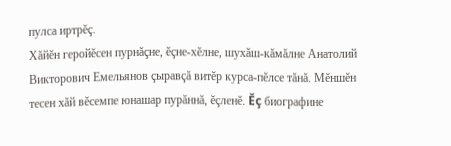пулса иртрĕç.
Хăйĕн геройĕсен пурнăçне, ĕçне-хĕлне, шухăш-кăмăлне Анатолий Викторович Емельянов çыравçă витĕр курса-пĕлсе тăнă. Мĕншĕн тесен хăй вĕсемпе юнашар пурăннă, ĕçленĕ. Ĕç биографине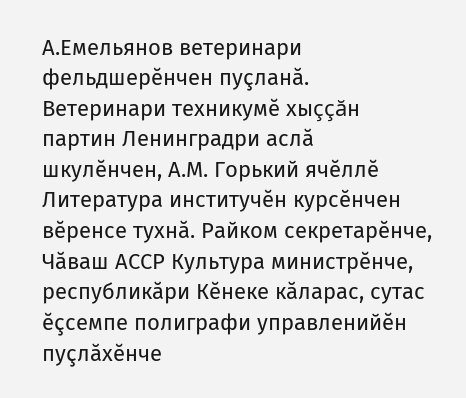А.Емельянов ветеринари фельдшерĕнчен пуçланă. Ветеринари техникумĕ хыççăн партин Ленинградри аслă шкулĕнчен, А.М. Горький ячĕллĕ Литература институчĕн курсĕнчен вĕренсе тухнă. Райком секретарĕнче, Чăваш АССР Культура министрĕнче, республикăри Кĕнеке кăларас, сутас ĕçсемпе полиграфи управленийĕн пуçлăхĕнче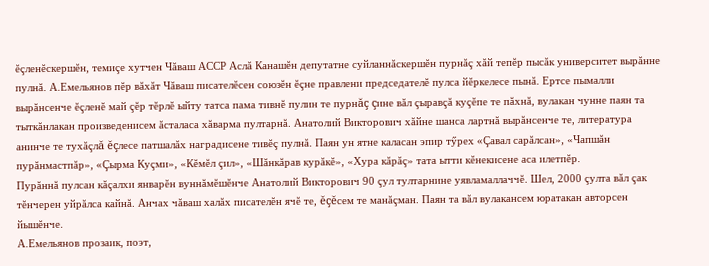ĕçленĕскершĕн, темиçе хутчен Чăваш АССР Аслă Канашĕн депутатне суйланнăскершĕн пурнăç хăй тепĕр пысăк университет вырăнне пулнă. А.Емельянов пĕр вăхăт Чăваш писателĕсен союзĕн ĕçне правлени председателĕ пулса йĕркелесе пынă. Ертсе пымалли вырăнсенче ĕçленĕ май çĕр тĕрлĕ ыйту татса пама тивнĕ пулин те пурнăç çине вăл çыравçă куçĕпе те пăхнă, вулакан чунне паян та тыткăнлакан произведенисем ăсталаса хăварма пултарнă. Анатолий Викторович хăйне шанса лартнă вырăнсенче те, литература анинче те тухăçлă ĕçлесе патшалăх наградисене тивĕç пулнă. Паян ун ятне каласан эпир тӳрех «Çавал сарăлсан», «Чапшăн пурăнмастпăр», «Çырма Куçми», «Кĕмĕл çил», «Шăнкăрав курăкĕ», «Хура кăрăç» тата ытти кĕнекисене аса илетпĕр.
Пурăннă пулсан кăçалхи январĕн вуннăмĕшĕнче Анатолий Викторович 90 çул тултарнине уявламаллаччĕ. Шел, 2000 çулта вăл çак тĕнчерен уйрăлса кайнă. Анчах чăваш халăх писателĕн ячĕ те, ĕçĕсем те манăçман. Паян та вăл вулакансем юратакан авторсен йышĕнче.
А.Емельянов прозаик, поэт,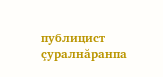публицист çуралнăранпа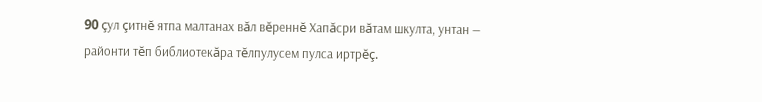90 çул çитнĕ ятпа малтанах вăл вĕреннĕ Хапăсри вăтам шкулта, унтан — районти тĕп библиотекăра тĕлпулусем пулса иртрĕç.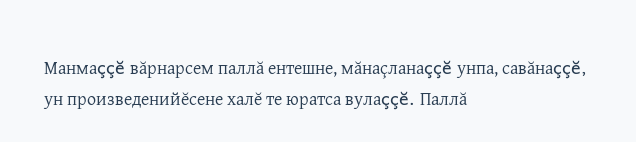Манмаççĕ вăрнарсем паллă ентешне, мăнаçланаççĕ унпа, савăнаççĕ, ун произведенийĕсене халĕ те юратса вулаççĕ. Паллă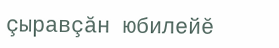çыравçăн юбилейĕ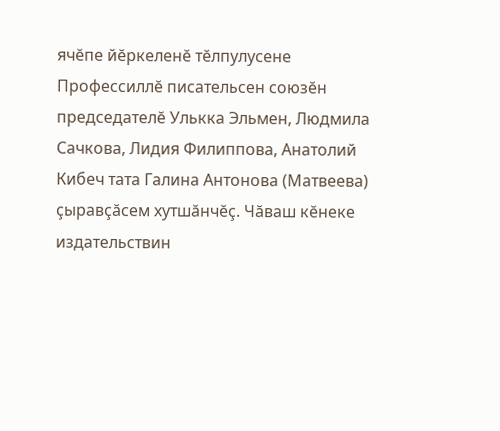ячĕпе йĕркеленĕ тĕлпулусене Профессиллĕ писательсен союзĕн председателĕ Улькка Эльмен, Людмила Сачкова, Лидия Филиппова, Анатолий Кибеч тата Галина Антонова (Матвеева) çыравçăсем хутшăнчĕç. Чăваш кĕнеке издательствин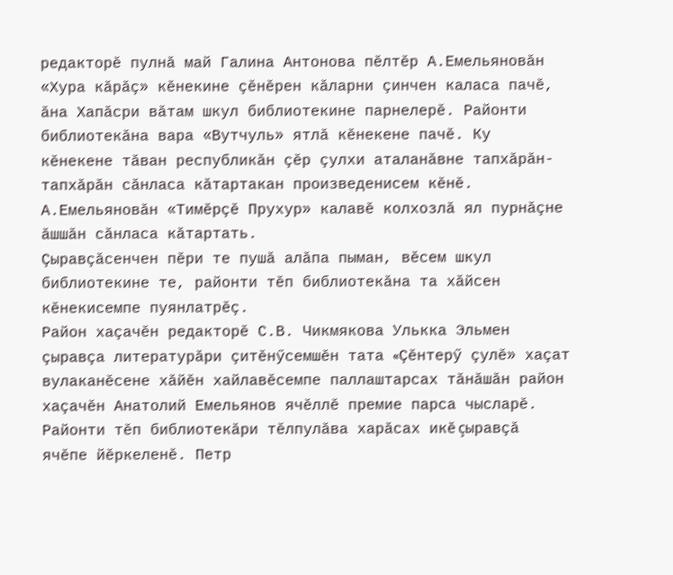редакторĕ пулнă май Галина Антонова пĕлтĕр А.Емельяновăн «Хура кăрăç» кĕнекине çĕнĕрен кăларни çинчен каласа пачĕ, ăна Хапăсри вăтам шкул библиотекине парнелерĕ. Районти библиотекăна вара «Вутчуль» ятлă кĕнекене пачĕ. Ку кĕнекене тăван республикăн çĕр çулхи аталанăвне тапхăрăн-тапхăрăн сăнласа кăтартакан произведенисем кĕнĕ. А.Емельяновăн «Тимĕрçĕ Прухур» калавĕ колхозлă ял пурнăçне ăшшăн сăнласа кăтартать.
Çыравçăсенчен пĕри те пушă алăпа пыман, вĕсем шкул библиотекине те, районти тĕп библиотекăна та хăйсен кĕнекисемпе пуянлатрĕç.
Район хаçачĕн редакторĕ С.В. Чикмякова Улькка Эльмен çыравçа литературăри çитĕнӳсемшĕн тата «Çĕнтерӳ çулĕ» хаçат вулаканĕсене хăйĕн хайлавĕсемпе паллаштарсах тăнăшăн район хаçачĕн Анатолий Емельянов ячĕллĕ премие парса чысларĕ.
Районти тĕп библиотекăри тĕлпулăва харăсах икĕ çыравçă ячĕпе йĕркеленĕ. Петр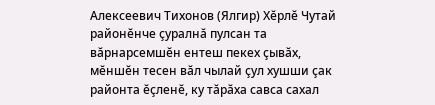Алексеевич Тихонов (Ялгир) Хĕрлĕ Чутай районĕнче çуралнă пулсан та вăрнарсемшĕн ентеш пекех çывăх, мĕншĕн тесен вăл чылай çул хушши çак районта ĕçленĕ, ку тăрăха савса сахал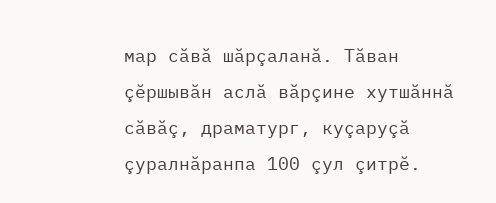мар сăвă шăрçаланă. Тăван çĕршывăн аслă вăрçине хутшăннă сăвăç, драматург, куçаруçă çуралнăранпа 100 çул çитрĕ.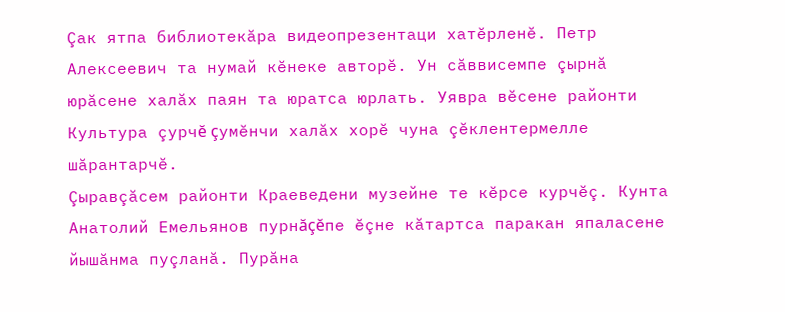Çак ятпа библиотекăра видеопрезентаци хатĕрленĕ. Петр Алексеевич та нумай кĕнеке авторĕ. Ун сăввисемпе çырнă юрăсене халăх паян та юратса юрлать. Уявра вĕсене районти Культура çурчĕ çумĕнчи халăх хорĕ чуна çĕклентермелле шăрантарчĕ.
Çыравçăсем районти Краеведени музейне те кĕрсе курчĕç. Кунта Анатолий Емельянов пурнăçĕпе ĕçне кăтартса паракан япаласене йышăнма пуçланă. Пурăна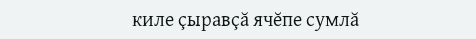киле çыравçă ячĕпе сумлă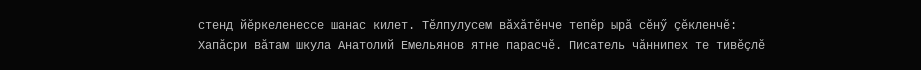стенд йĕркеленессе шанас килет. Тĕлпулусем вăхăтĕнче тепĕр ырă сĕнӳ çĕкленчĕ: Хапăсри вăтам шкула Анатолий Емельянов ятне парасчĕ. Писатель чăннипех те тивĕçлĕ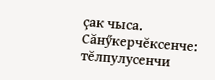çак чыса.
Сăнӳкерчĕксенче: тĕлпулусенчи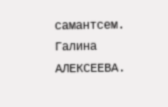самантсем.
Галина АЛЕКСЕЕВА.